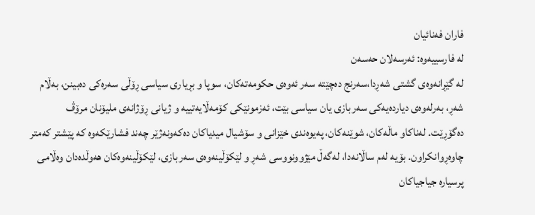فاران فەنائیان
لە فارسییەوە: ئەرسەلان حەسەن
لە گێڕانەوەی گشتی شەڕدا،سەرنج دەچێتە سەر ئەوەی حکومەتەکان، سوپا و بڕیاری سیاسی ڕۆڵی سەرەکی دەبینن، بەڵام شەڕ، بەرلەوەی دیاردەیەکی سەربازی یان سیاسی بێت، ئەزمونێکی کۆمەڵایەتییە و ژیانی ڕۆژانەی ملیۆنان مرۆڤ دەگۆڕێت. لەناکاو ماڵەکان، شوێنەکان، پەیوەندی خێزانی و سۆشیال میدیاکان دەکەونەژێر چەند فشارێکەوە کە پێشتر کەمتر چاوەڕوانکراون. بۆیە لەم ساڵانەدا، لەگەڵ مێژوونووسی شەڕ و لێکۆڵینەوەی سەربازی، لێکۆڵینەوەکان هەوڵدەدان وەڵامی پرسیارە جیاجیاکان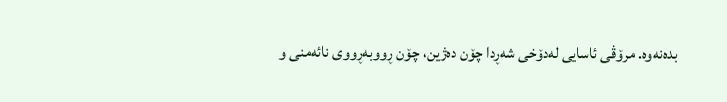بدەنەوە. مرۆڤی ئاسایی لەدۆخی شەڕدا چۆن دەژین، چۆن ڕووبەڕووی نائەمنی و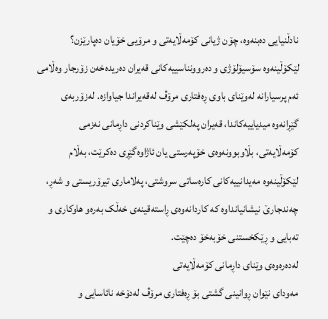نادڵنیایی دەبنەوە، چۆن ژیانی کۆمەڵایەتی و مرۆیی خۆیان دەپارێزن؟
لێکۆڵینەوە سۆسیۆلۆژی و دەروونناسییەکانی قەیران دەریدەخەن زۆرجار وەڵامی ئەم پرسیارانە لەوێنای باوی ڕەفتاری مرۆڤ لەقەیراندا جیاوازە. لەزۆربەی گێڕانەوە میدیاییەکاندا، قەیران پەلکێشی وێناکردنی داڕمانی نەزمی کۆمەڵایەتی، بڵاوبوونەوەی خۆپەرستی یان ئاژاوەگێڕی دەکرێت، بەڵام لێکۆڵینەوە مەیدانییەکانی کارەساتی سروشتی، پەلاماری تیرۆریستی و شەڕ، چەندجارێ نیشانیانداوە کە کاردانەوەی ڕاستەقینەی خەڵک بەرەو هاوکاری و تەبایی و ڕێکخستنی خۆبەخۆ دەچێت.
لەدەرەوەی وێنای داڕمانی کۆمەڵایەتی
مەودای نێوان ڕوانینی گشتی بۆ ڕەفتاری مرۆڤ لەدۆخە نائاسایی و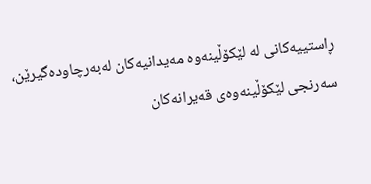ڕاستییەکانی لە لێکۆڵینەوە مەیدانیەکان لەبەرچاودەگیرێن، سەرنجی لێکۆڵینەوەی قەیرانەکان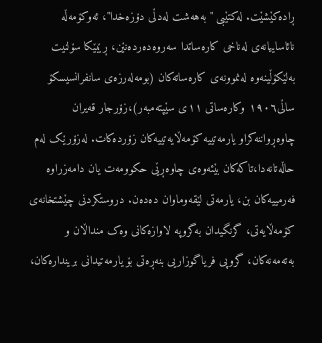ڕادەکێشێت. لەکتێبی "بەهەشت لەدڵی دۆزەخدا"، ئەوکۆمەڵە نائاساییانەی لەناخی کارەساتدا سەروەدەردەنێن، ڕێبێکا سۆلنیت بەلێکۆڵینەوە لەنموونەی کارەساتەکان (بومەلەرزەی سانفرانسیسکۆ ساڵی١٩٠٦ وکارەساتی ۱۱ی سێپتەمبەر)،زۆرجار قەیران چاوەڕواننەکراو یارمەتییە کۆمەڵایەتییەکان زۆردەکات. لەزۆرێک لەم حاڵەتانەدا،تاکەکان بێئەوەی چاوەڕێی حکوومەت یان دامەزراوە فەرمییەکان بن، یارمەتی لێقەوماوان دەدەن. دروستکردنی چێشتخانەی کۆمەڵایەتی، گرنگیدان بەگروپە لاوازەکانی وەک منداڵان و بەتەمەنەکان، گروپی فریاگوزاریی بنەڕەتی بۆ یارمەتیدانی بریندارەکان،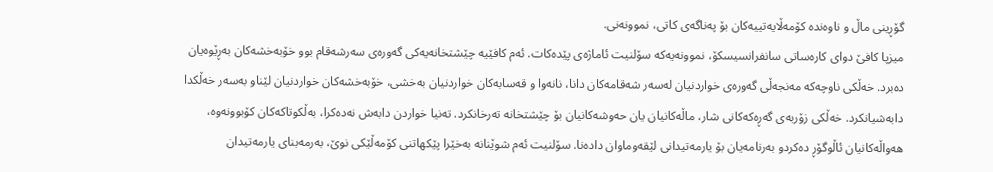گۆڕینی ماڵ و ناوەندە کۆمەڵایەتییەکان بۆ پەناگەی کاتی، نموونەنی.
میزپا کافێ دوای کارەساتی سانفرانسیسکۆ، نموونەیەکە سۆلنیت ئاماژەی پێدەکات. ئەم کافێیە چێشتخانەیەکی گەورەی سەرشەقام بوو خۆبەخشەکان بەڕێوەیان دەبرد. خەڵکی ناوچەکە مەنجەڵی گەورەی خواردنیان لەسەر شەقامەکان دانا، نانەوا و قەسابەکان خواردنیان بەخشی، خۆبەخشەکان خواردنیان لێناو بەسەر خەڵکدا دابەشیانکرد. خەڵکی زۆربەی گەڕەکەکانی شار، ماڵەکانیان یان حەوشەکانیان بۆ چێشتخانە تەرخانکرد. تەنیا خواردن دابەش نەدەکرا، بەڵکوتاکەکان کۆبوونەوە، هەواڵەکانیان ئاڵوگۆڕ دەکردو بەرنامەیان بۆ یارمەتیدانی لێقەوماوان دادەنا. سۆلنیت ئەم شوێنانە بەخێرا پێکهاتنی کۆمەڵێکی نوێ، بەرمەبنای یارمەتیدان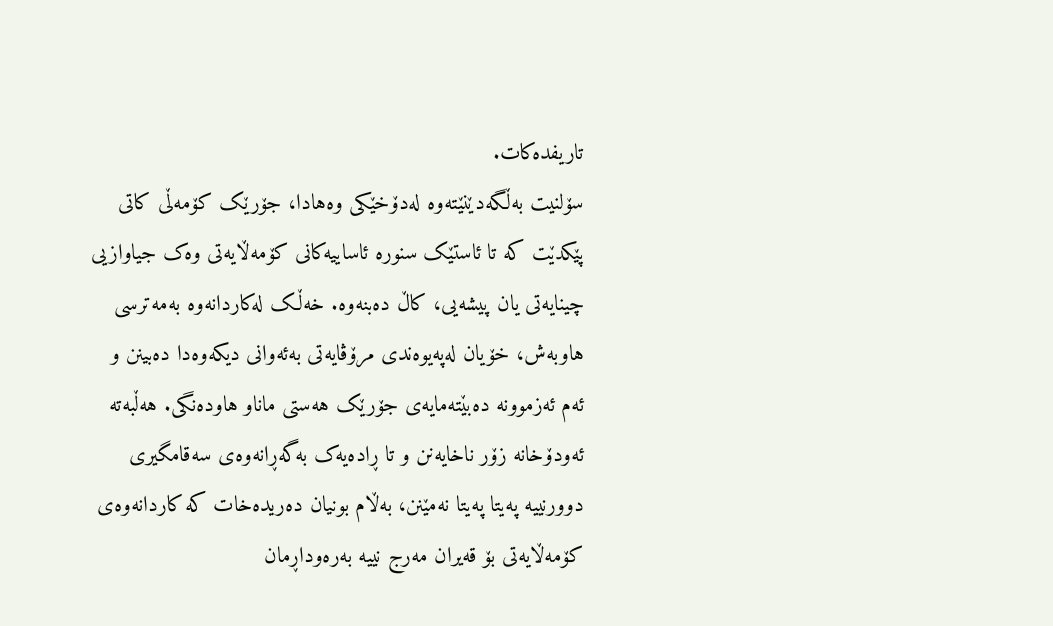تاریفدەکات.
سۆلنیت بەڵگەدێنێتەوە لەدۆخێکی وەهادا، جۆرێک کۆمەڵی کاتی پێکدێت کە تا ئاستێک سنورە ئاساییەکانی کۆمەڵایەتی وەک جیاوازیی چینایەتی یان پیشەیی، کاڵ دەبنەوە. خەڵک لەکاردانەوە بەمەترسی هاوبەش، خۆیان لەپەیوەندی مرۆڤایەتی بەئەوانی دیکەوەدا دەبینن و ئەم ئەزموونە دەبێتەمایەی جۆرێک هەستی ماناو هاودەنگی. هەڵبەتە ئەودۆخانە زۆر ناخایەنن و تا ڕادەیەک بەگەڕانەوەی سەقامگیری دوورنییە پەیتا پەیتا نەمێنن، بەڵام بونیان دەریدەخات کە کاردانەوەی کۆمەڵایەتی بۆ قەیران مەرج نییە بەرەوداڕمان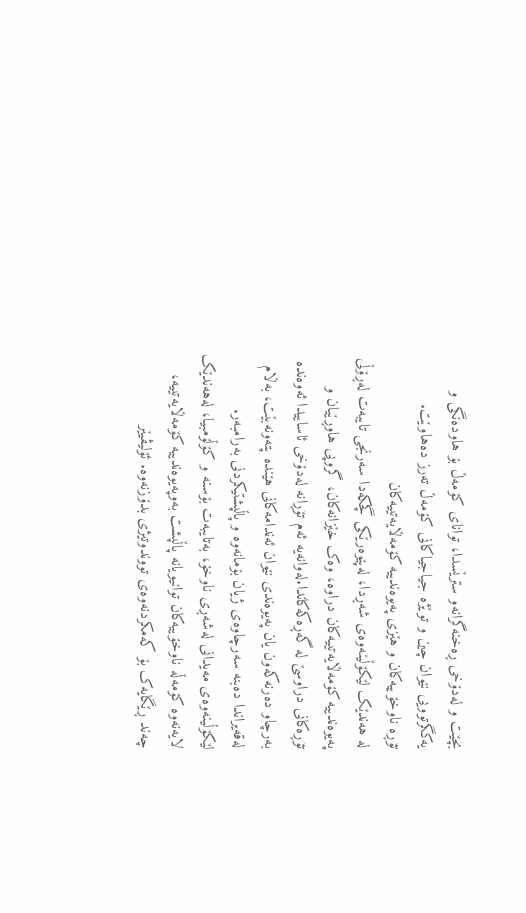بچێت و لەدۆخی ڕەخنەگرانەو سترێسدا، توانای کۆمەڵ بۆ هاودەنگی و یەکگرتوویی نێوان چین و توێژە جیاجیاکانی کۆمەڵ تەرز دەهاوێت.
تۆڕە ناوخۆییەکان و هێزی پەیوەندییە کۆمەڵایەتییەکان
لە هەندێک لێکۆڵینەوەی شەڕدا، لەپێوەرێکی گچکەدا سەرنجی تایبەت لەڕۆڵی پەیوەندییە کۆمەڵایەتییەکان دراوە، وەک خێزانەکان، گروپی هاوڕێیان و تۆڕەکانی دراوسێ لە گەڕەکەکاندا.لەوانەیە ئەم تۆڕانە لەدۆخی ئاساییدا ئەوەندە بەرچاو دەرنەکەون یان پەیوەندی نێوان ئەندامەکانی هێندە پتەونەبێت، بەڵام لەقەیراندا دەبنە سەرچاوەی ژیان بۆمانەوە و پاڵپشتیکردنی بەرامبەر.
لێکۆڵینەوەی مەیدانی لەشەڕی ناوخۆ، بەتایبەت بۆسنە و کۆڵۆمبیا، لەهەندێک لایەنەوە کۆمەڵە ناوخۆییەکان توانیویانە پاڵپشت بەوپەیوەندییە کۆمەڵایەتییە، چەند ڕێگایەک بۆ کەمکردنەوەی تووندوتیژی بدۆزنەوە. ئۆلیڤیێر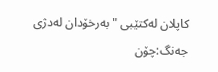کاپلان لەکتێبی "بەرخۆدان لەدژی جەنگ:چۆن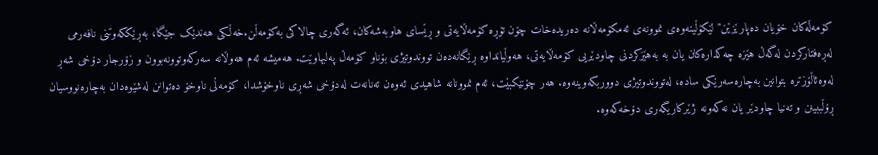کۆمەڵەکان خۆیان دەپارێزێن" لێکۆڵینەوەی نموونەی ئەمکۆمەڵانە دەریدەخات چۆن تۆڕە کۆمەڵایەتی و ڕێسای هاوبەشەکان، ئەگەری چالاکی بەکۆمەڵن.خەڵکی هەندێک جێگا، بەڕێککەوتنی نافەرمی لەڕەفتارکردن لەگەڵ هێزە چەکدارەکان یان بە بەهێزکردنی چاودێریی کۆمەڵایەتی، هەوڵیانداوە ڕێگانەدەن تووندوتیژی بۆناو کۆمەڵ پەلبهاوێت. هەمیشە ئەم هەوڵانە سەرکەوتوونەبوون و زۆرجار دۆخی شەڕ لەوەئاڵۆزترە بتوانین بەچارەسەرێکی سادە، لەتووندوتیژی دووربکەوینەوە. هەر چۆنێکبێت، ئەم نموونانە شاهیدی ئەوەن تەنانەت لەدۆخی شەڕی ناوخۆشدا، کۆمەڵی ناوخۆ دەتوانن لەشێوەدان بەچارەنووسیان ڕۆڵببینن و تەنیا چاودێر یان نەکەونە ژێرکاریگەری دۆخەکەوە.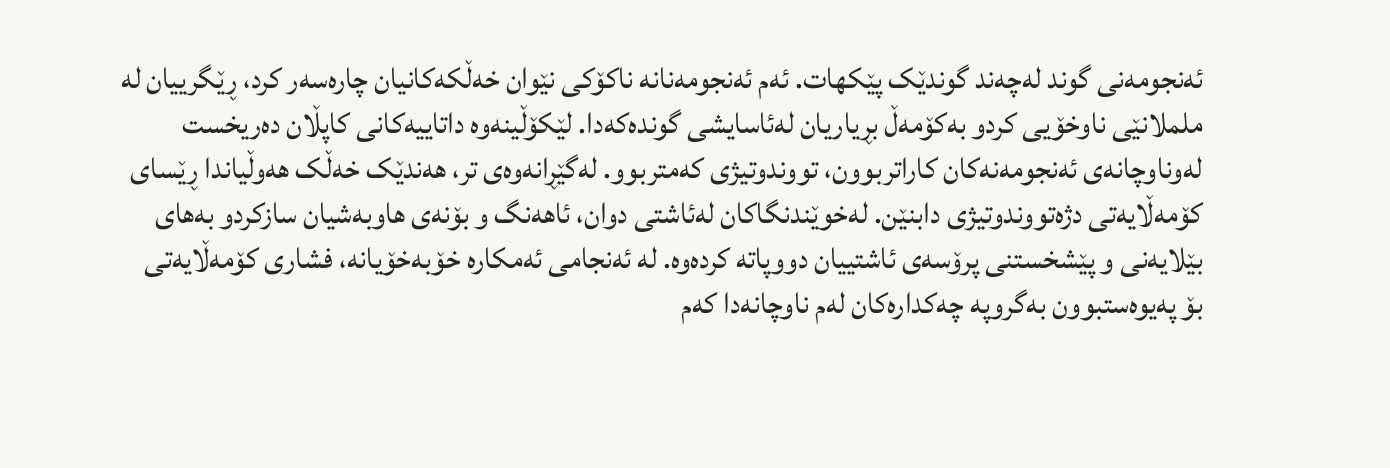ئەنجومەنی گوند لەچەند گوندێک پێکهات. ئەم ئەنجومەنانە ناکۆکی نێوان خەڵکەکانیان چارەسەر کرد، ڕێگرییان لە ململانێی ناوخۆیی کردو بەکۆمەڵ بڕیاریان لەئاسایشی گوندەکەدا. لێکۆڵینەوە داتاییەکانی کاپڵان دەریخست لەوناوچانەی ئەنجومەنەکان کاراتربوون، تووندوتیژی کەمتربوو. لەگێڕانەوەی تر، هەندێک خەڵک هەوڵیاندا ڕێسای کۆمەڵایەتی دژەتووندوتیژی دابنێن. لەخوێندنگاکان لەئاشتی دوان، ئاهەنگ و بۆنەی هاوبەشیان سازکردو بەهای بێلایەنی و پێشخستنی پرۆسەی ئاشتییان دووپاتە کردەوە. لە ئەنجامی ئەمکارە خۆبەخۆیانە، فشاری کۆمەڵایەتی بۆ پەیوەستبوون بەگروپە چەکدارەکان لەم ناوچانەدا کەم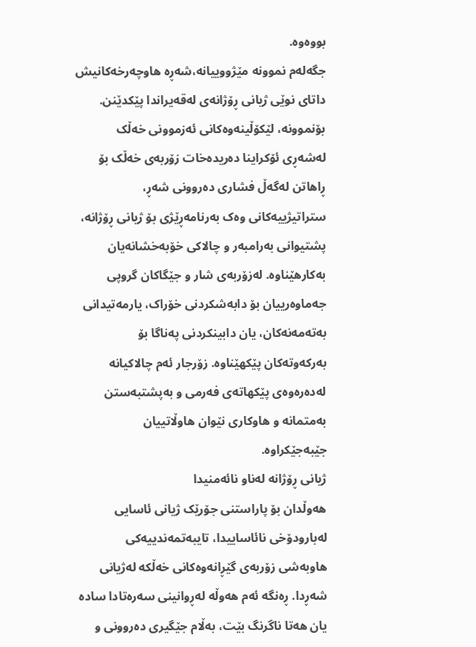بووەوە.
جگەلەم نموونە مێژووییانە،شەڕە هاوچەرخەکانیش داتای نوێی ژیانی ڕۆژانەی لەقەیراندا پێکدێنن. بۆنموونە، لێکۆڵینەوەکانی ئەزموونی خەڵک لەشەڕی ئۆکراینا دەریدەخات زۆربەی خەڵک بۆ ڕاهاتن لەگەڵ فشاری دەروونی شەڕ، ستراتیژییەکانی وەک بەرنامەڕێژی بۆ ژیانی ڕۆژانە، پشتیوانی بەرامبەر و چالاکی خۆبەخشانەیان بەکارهێناوە. لەزۆربەی شار و جێگاکان گروپی جەماوەرییان بۆ دابەشکردنی خۆراک، یارمەتیدانی بەتەمەنەکان، یان دابینکردنی پەناگا بۆ بەرکەوتەکان پێکهێناوە. زۆرجار ئەم چالاکیانە لەدەرەوەی پێکهاتەی فەرمی و بەپشتبەستن بەمتمانە و هاوکاری نێوان هاوڵاتییان جێبەجێکراوە.
ژیانی ڕۆژانە لەناو نائەمنیدا
هەوڵدان بۆ پاراستنی جۆرێک ژیانی ئاسایی لەبارودۆخی نائاساییدا، تایبەتمەندییەکی هاوبەشی زۆربەی گێڕانەوەکانی خەڵکە لەژیانی شەڕدا. ڕەنگە ئەم هەوڵە لەڕوانینی سەرەتادا سادە یان هەتا ناگرنگ بێت، بەڵام جێگیری دەروونی و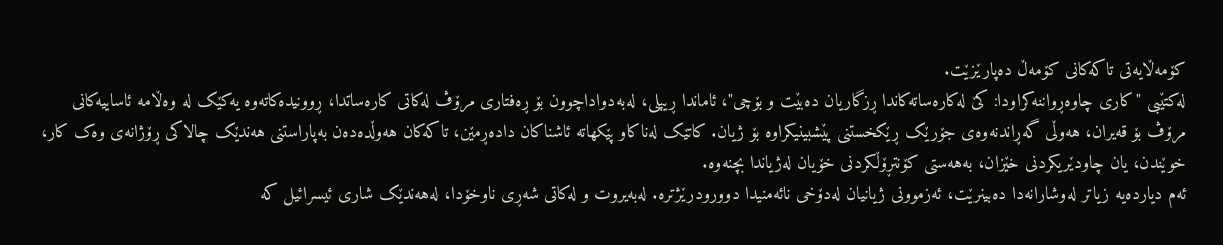کۆمەڵایەتی تاکەکانی کۆمەڵ دەپارێزێت.
لەکتێبی "کاری چاوەڕواننەکراودا: کێ لەکارەساتەکاندا ڕزگاریان دەبێت و بۆچی"، ئاماندا ڕیپلی، لەبەدواداچوون بۆ ڕەفتاری مرۆڤ لەکاتی کارەساتدا، ڕوونیدەکاتەوە یەکێک لە وەڵامە ئاساییەکانی مرۆڤ بۆ قەیران، هەوڵی گەڕاندنەوەی جۆرێک ڕێکخستنی پێشبینیکراوە بۆ ژیان. کاتێک لەناکاو پێکهاتە ئاشناکان دادەڕمێن، تاکەکان هەوڵدەدەن بەپاراستنی هەندێک چالاکی ڕۆژانەی وەک کار، خوێندن، یان چاودێریکردنی خێزان، بەهەستی کۆنتڕۆڵکردنی خۆیان لەژیاندا بچنەوە.
ئەم دیاردەیە زیاتر لەوشارانەدا دەبینرێت، ئەزموونی ژیانیان لەدۆخی نائەمنیدا دوورودرێژترە. لەبەیروت و لەکاتی شەڕی ناوخۆدا، لەهەندێک شاری ئیسرائیل کە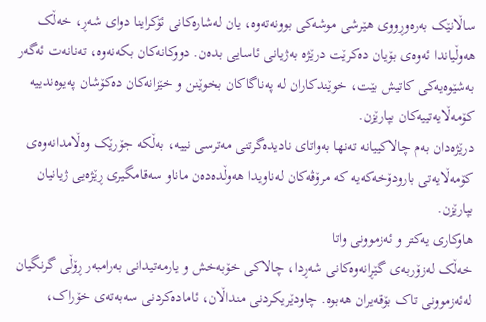ساڵانێک بەرەوڕووی هێرشی موشەکی بوونەتەوە، یان لەشارەکانی ئۆکراینا دوای شەڕ، خەڵک هەوڵیاندا ئەوەی بۆیان دەکرێت درێژە بەژیانی ئاسایی بدەن. دووکانەکان بکەنەوە، تەنانەت ئەگەر بەشێوەیەکی کاتیش بێت، خوێندکاران لە پەناگاکان بخوێنن و خێزانەکان دەکۆشان پەیوەندییە کۆمەڵایەتییەکان بپارێزن.
درێژەدان بەم چالاکییانە تەنها بەواتای نادیدەگرتنی مەترسی نییە، بەڵکە جۆرێک وەڵامدانەوەی کۆمەڵایەتی بارودۆخەکەیە کە مرۆڤەکان لەناویدا هەوڵدەدەن ماناو سەقامگیری ڕێژەیی ژیانیان بپارێزن.
هاوکاری یەکتر و ئەزموونی واتا
خەڵک لەزۆربەی گێڕانەوەکانی شەڕدا، چالاکی خۆبەخش و یارمەتیدانی بەرامبەر ڕۆڵی گرنگیان لەئەزموونی تاک بۆقەیران هەبوە. چاودێریکردنی منداڵان، ئامادەکردنی سەبەتەی خۆراک،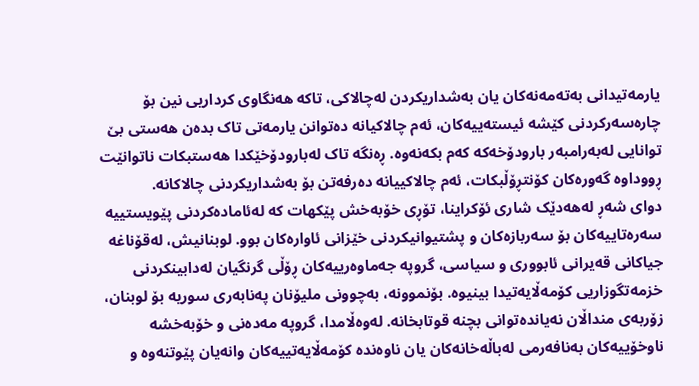یارمەتیدانی بەتەمەنەکان یان بەشداریکردن لەچالاکی، تاکە هەنگاوی کرداریی نین بۆ چارەسەرکردنی کێشە ئیستەییەکان، ئەم چالاکیانە دەتوانن یارمەتی تاک بدەن هەستی بێ توانایی لەبەرامبەر بارودۆخەکە کەم بکەنەوە. ڕەنگە تاک لەبارودۆخێکدا هەستبکات ناتوانێت ڕووداوە گەورەکان کۆنتڕۆڵبکات، ئەم چالاکییانە دەرفەتن بۆ بەشداریکردنی چالاکانە.
دوای شەڕ لەهەدێک شاری ئۆکراینا، تۆڕی خۆبەخش پێکهات کە لەئامادەکردنی پێویستییە سەرەتاییەکان بۆ سەربازەکان و پشتیوانیکردنی خێزانی ئاوارەکان بوو. لوبنانیش، لەقۆناغە جیاکانی قەیرانی ئابووری و سیاسی، گروپە جەماوەرییەکان ڕۆڵی گرنگیان لەدابینکردنی خزمەتگوزاریی کۆمەڵایەتیدا بینیوە. بۆنموونە، بەچوونی ملیۆنان پەنابەری سوریە بۆ لوبنان، زۆربەی منداڵان نەیاندەتوانی بچنە قوتابخانە. لەوەڵامدا، گروپە مەدەنی و خۆبەخشە ناوخۆییەکان بەنافەرمی لەباڵەخانەکان یان ناوەندە کۆمەڵایەتییەکان وانەیان پێوتنەوە و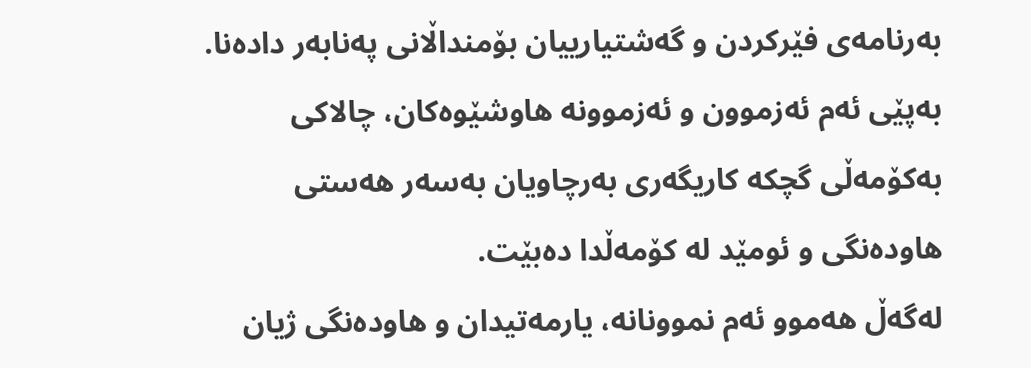بەرنامەی فێرکردن و گەشتیارییان بۆمنداڵانی پەنابەر دادەنا. بەپێی ئەم ئەزموون و ئەزموونە هاوشێوەکان، چالاکی بەکۆمەڵی گچکە کاریگەری بەرچاویان بەسەر هەستی هاودەنگی و ئومێد لە کۆمەڵدا دەبێت.
لەگەڵ هەموو ئەم نموونانە، یارمەتیدان و هاودەنگی ژیان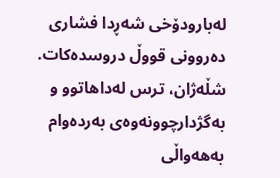لەبارودۆخی شەڕدا فشاری دەروونی قووڵ دروسدەکات. شڵەژان، ترس لەداهاتوو و بەگژدارچوونەوەی بەردەوام بەهەواڵی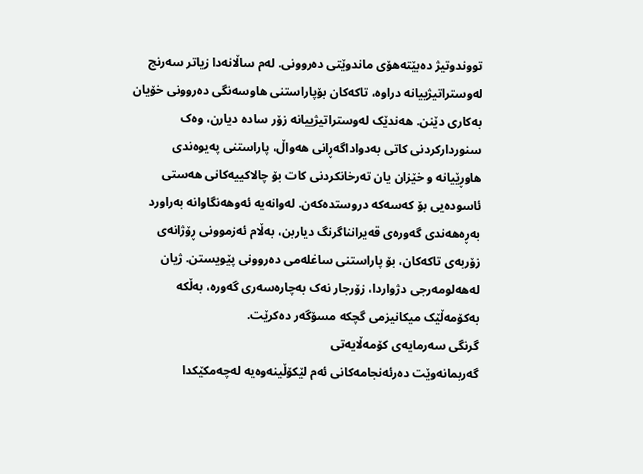تووندوتیژ دەبێتەهۆی ماندوێتی دەروونی. لەم ساڵانەدا زیاتر سەرنج لەوستراتیژییانە دراوە، تاکەکان بۆپاراستنی هاوسەنگی دەروونی خۆیان بەکاری دێنن. هەندێک لەوستراتیژییانە زۆر سادە دیارن، وەک سنوردارکردنی کاتی بەدواداگەڕانی هەواڵ، پاراستنی پەیوەندی هاوڕێیانە و خێزان یان تەرخانکردنی کات بۆ چالاکییەکانی هەستی ئاسودەیی بۆ کەسەکە دروستدەکەن. لەوانەیە ئەوهەنگاوانە بەراورد بەڕەهەندی گەورەی قەیرانناگرنگ دیاربن، بەڵام ئەزموونی ڕۆژانەی زۆربەی تاکەکان، بۆ پاراستنی ساغلەمی دەروونی پێویستن. ژیان لەهەلومەرجی دژواردا، زۆرجار نەک بەچارەسەری گەورە، بەڵکە بەکۆمەڵێک میکانیزمی گچکە مسۆگەر دەکرێت.
گرنگی سەرمایەی کۆمەڵایەتی
گەربمانەوێت دەرئەنجامەکانی ئەم لێکۆڵینەوەیە لەچەمکێکدا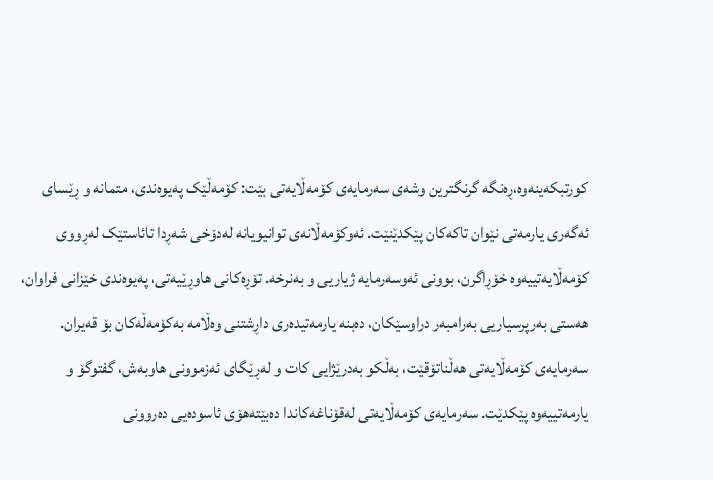کورتبکەینەوە،ڕەنگە گرنگترین وشەی سەرمایەی کۆمەڵایەتی بێت: کۆمەڵێک پەیوەندی، متمانە و ڕێسای ئەگەری یارمەتی نێوان تاکەکان پێکدێنێت. ئەوکۆمەڵانەی توانیویانە لەدۆخی شەڕدا تائاستێک لەڕووی کۆمەڵایەتییەوە خۆڕاگرن، بوونی ئەوسەرمایە ژیاریی و بەنرخە. تۆڕەکانی هاوڕێیەتی، پەیوەندی خێزانی فراوان، هەستی بەرپرسیاریی بەرامبەر دراوسێکان، دەبنە یارمەتیدەری داڕشتنی وەڵامە بەکۆمەڵەکان بۆ قەیران. سەرمایەی کۆمەڵایەتی هەڵناتۆقێت، بەڵکو بەدرێژایی کات و لەڕێگای ئەزموونی هاوبەش، گفتوگۆ و یارمەتییەوە پێکدێت. سەرمایەی کۆمەڵایەتی لەقۆناغەکاندا دەبێتەهۆی ئاسودەیی دەروونی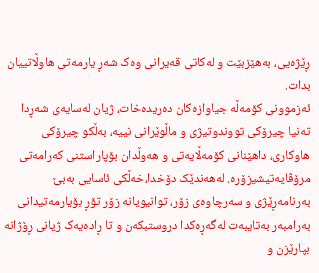ڕێژەیی، بەهێزبێت و لەکاتی قەیرانی وەک شەڕ یارمەتی هاوڵاتییان بدات.
ئەزموونی کۆمەڵە جیاوازەکان دەریدەخات، ژیان لەسایەی شەڕدا تەنیا چیرۆکی تووندوتیژی و ماڵوێرانی نییە، بەڵکو چیرۆکی هاوکاری، داهێنانی کۆمەڵایەتی و هەوڵدان بۆپاراستنی کەرامەتی مرۆڤایەتیشیزۆرە. لەهەندێک دۆخدا،خەڵکی ئاسایی بەبێ بەرنامەڕێژی و سەرچاوەی زۆر، توانیویانە زۆر تۆڕ بۆیارمەتیدانی بەرامبەر بەتایبەت لەگەڕەکدا دروستبکەن و تا ڕادەیەک ژیانی ڕۆژانە بپارێزن و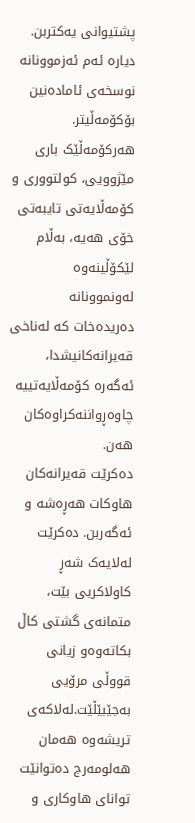پشتیوانی یەکتربن. دیارە ئەم ئەزموونانە نوسخەی ئامادەنین بۆکۆمەڵیتر. هەرکۆمەڵێک باری مێژوویی، کولتووری و کۆمەڵایەتی تایبەتی خۆی هەیە، بەڵام لێکۆڵینەوە لەونموونانە دەریدەخات کە لەناخی قەیرانەکانیشدا، ئەگەرە کۆمەڵایەتییە چاوەڕواننەکراوەکان هەن.
دەکرێت قەیرانەکان هاوکات هەڕەشە و ئەگەربن. دەکرێت لەلایەک شەڕ کاولاکریی بێت، متمانەی گشتی کاڵ بکاتەوەو زیانی قووڵی مرۆیی بەجێبێڵێت.لەلاکەی تریشەوە هەمان هەلومەرج دەتوانێت توانای هاوکاری و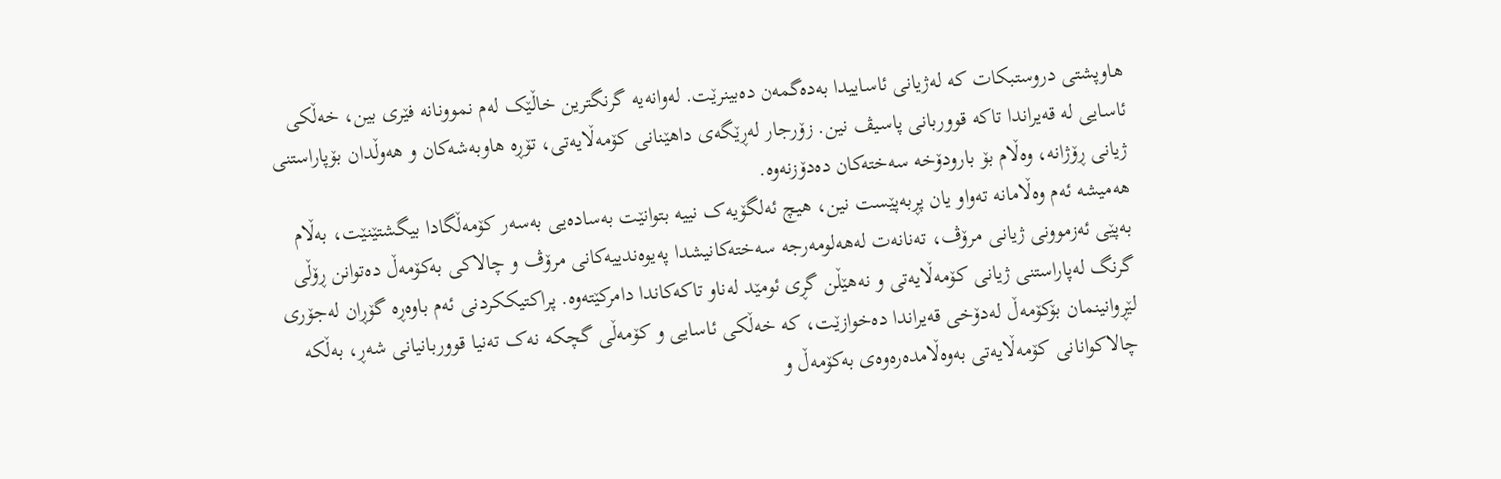هاوپشتی دروستبکات کە لەژیانی ئاساییدا بەدەگمەن دەبینرێت. لەوانەیە گرنگترین خاڵێک لەم نموونانە فێری بین، خەڵکی ئاسایی لە قەیراندا تاکە قووربانی پاسیڤ نین. زۆرجار لەڕێگەی داهێنانی کۆمەڵایەتی، تۆڕە هاوبەشەکان و هەوڵدان بۆپاراستنی ژیانی ڕۆژانە، وەڵام بۆ بارودۆخە سەختەکان دەدۆزنەوە.
هەمیشە ئەم وەڵامانە تەواو یان پڕبەپێست نین، هیچ ئەلگۆیەک نییە بتوانێت بەسادەیی بەسەر کۆمەڵگادا بیگشتێنێت، بەڵام بەپێی ئەزموونی ژیانی مرۆڤ، تەنانەت لەهەلومەرجە سەختەکانیشدا پەیوەندییەکانی مرۆڤ و چالاکی بەکۆمەڵ دەتوانن ڕۆڵی گرنگ لەپاراستنی ژیانی کۆمەڵایەتی و نەهێڵن گڕی ئومێد لەناو تاکەکاندا دامرکێتەوە. پراکتیککردنی ئەم باوەڕە گۆڕان لەجۆری لێڕوانینمان بۆکۆمەڵ لەدۆخی قەیراندا دەخوازێت، کە خەڵکی ئاسایی و کۆمەڵی گچکە نەک تەنیا قووربانیانی شەڕ، بەڵکە چالاکوانانی کۆمەڵایەتی بەوەڵامدەرەوەی بەکۆمەڵ و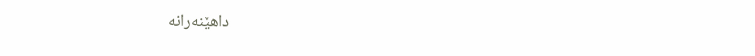داهێنەرانە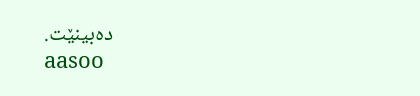دەبینێت.
aasoo